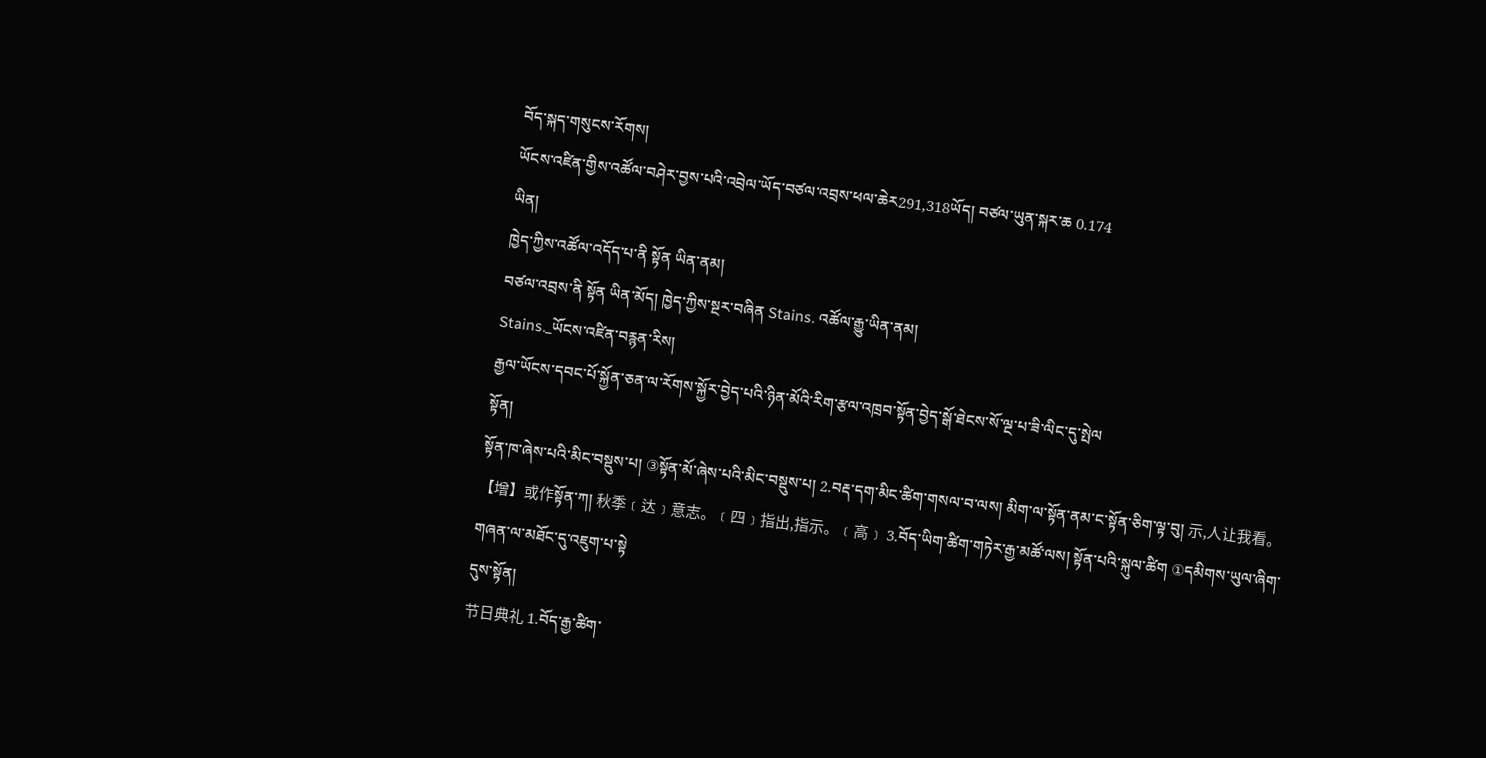བོད་སྐད་གསུངས་རོགས།
ཡོངས་འཛིན་གྱིས་འཚོལ་བཤེར་བྱས་པའི་འབྲེལ་ཡོད་བཙལ་འབྲས་ཕལ་ཆེར291,318ཡོད། བཙལ་ཡུན་སྐར་ཆ 0.174
ཡིན།
ཁྱེད་ཀྱིས་འཚོལ་འདོད་པ་ནི སྟོན ཡིན་ནམ།
བཙལ་འབྲས་ནི སྟོན ཡིན་མོད། ཁྱེད་ཀྱིས་སྔར་བཞིན Stains. འཚོལ་རྒྱུ་ཡིན་ནམ།
Stains._ཡོངས་འཛིན་བརྙན་རིས།
རྒྱལ་ཡོངས་དབང་པོ་སྐྱོན་ཅན་ལ་རོགས་སྐྱོར་བྱེད་པའི་ཉིན་མོའི་རིག་རྩལ་འཁྲབ་སྟོན་བྱེད་སྒོ་ཐེངས་སོ་ལྔ་པ་ཟི་ལིང་དུ་སྤེལ
སྟོན།
སྟོན་ཁ་ཞེས་པའི་མིང་བསྡུས་པ། ③སྟོན་མོ་ཞེས་པའི་མིང་བསྡུས་པ། 2.བརྡ་དག་མིང་ཚིག་གསལ་བ་ལས། མིག་ལ་སྟོན་ནམ་ང་སྟོན་ཅིག་ལྟ་བུ། 示,人让我看。【增】或作སྟོན་ཀ། 秋季﹝达﹞意志。﹝四﹞指出,指示。﹝高﹞ 3.བོད་ཡིག་ཚིག་གཏེར་རྒྱ་མཚོ་ལས། སྟོན་པའི་སྐུལ་ཚིག ①དམིགས་ཡུལ་ཞིག་གཞན་ལ་མཐོང་དུ་འཇུག་པ་སྟེ
དུས་སྟོན།
节日典礼 1.བོད་རྒྱ་ཚིག་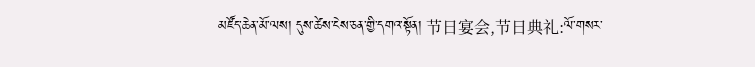མཛོད་ཆེན་མོ་ལས། དུས་ཚེས་ངེས་ཅན་གྱི་དགའ་སྟོན། 节日宴会,节日典礼:ལོ་གསར་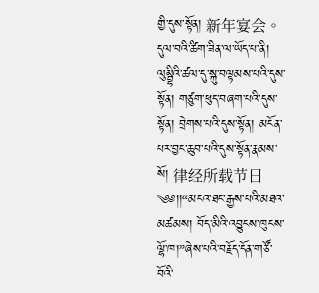གྱི་དུས་སྟོན། 新年宴会。དུལ་བའི་ཚིག་ཟིན་ལ་ཡོད་པ་ནི། ལུམྦྷིའི་ཚལ་དུ་སྐུ་བལྟམས་པའི་དུས་སྟོན། གཙུག་ཕུད་བཞག་པའི་དུས་སྟོན། བྲེགས་པའི་དུས་སྟོན། མངོན་པར་བྱང་ཆུབ་པའི་དུས་སྟོན་རྣམས་སོ། 律经所载节日
༄༅།།“མངའ་ཐང་རྒྱས་པའི་མཐའ་མཚམས། བོད་མིའི་འབྱུངས་ཁུངས་ལྷོ་ཁ།”ཞེས་པའི་བརྗོད་དོན་གཙོ་བོའི་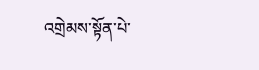འགྲེམས་སྟོན་པེ་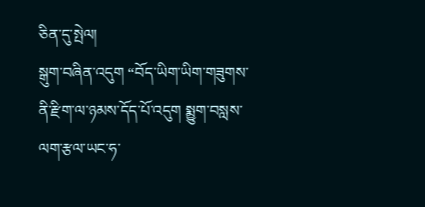ཅིན་དུ་སྤེལ།
སྒུག་བཞིན་འདུག “བོད་ཡིག་ཡིག་གཟུགས་ནི་རྫིག་ལ་ཉམས་དོད་པོ་འདུག སྨྱུག་བསླས་ལག་རྩལ་ཡང་ཧ་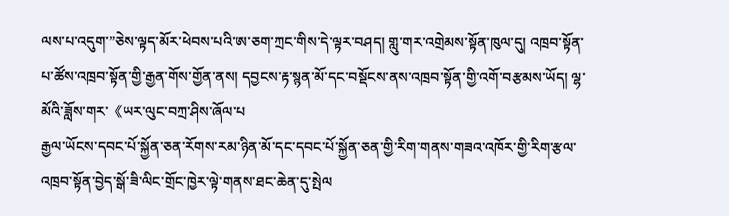ལས་པ་འདུག་”ཅེས་ལྟད་མོར་ཕེབས་པའི་ཨ་ཅག་ཀྲང་གིས་དེ་ལྟར་བཤད། གླུ་གར་འགྲེམས་སྟོན་ཁུལ་དུ། འཁྲབ་སྟོན་པ་ཚོས་འཁྲབ་སྟོན་གྱི་རྒྱན་གོས་གྱོན་ནས། དབྱངས་རྟ་སྙན་མོ་དང་བསྡོངས་ནས་འཁྲབ་སྟོན་གྱི་འགོ་བརྩམས་ཡོད། ལྷ་མོའི་ཟློས་གར་《ཡར་ལུང་བཀྲ་ཤིས་ཞོལ་པ
རྒྱལ་ཡོངས་དབང་པོ་སྐྱོན་ཅན་རོགས་རམ་ཉིན་མོ་དང་དབང་པོ་སྐྱོན་ཅན་གྱི་རིག་གནས་གཟའ་འཁོར་གྱི་རིག་རྩལ་འཁྲབ་སྟོན་བྱེད་སྒོ་ཟི་ལིང་གྲོང་ཁྱེར་ལྟེ་གནས་ཐང་ཆེན་དུ་སྤེལ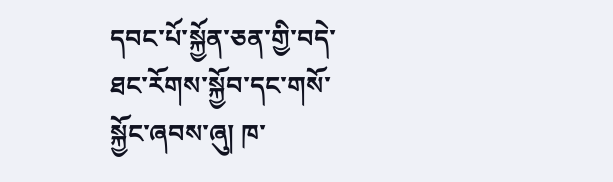དབང་པོ་སྐྱོན་ཅན་གྱི་བདེ་ཐང་རོགས་སྐྱོབ་དང་གསོ་སྐྱོང་ཞབས་ཞུ། ཁ་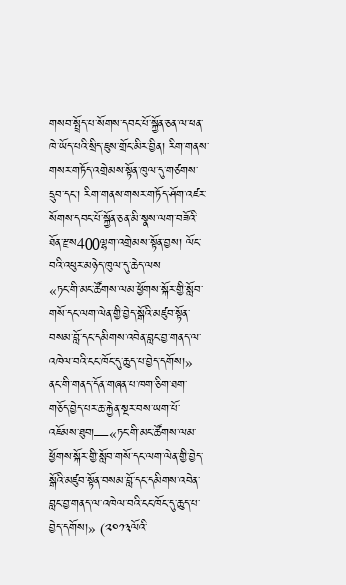གསབ་སྤྲོད་པ་སོགས་དབང་པོ་སྐྱོན་ཅན་ལ་ཕན་ཁེ་ཡོད་པའི་སྲིད་ཇུས་གྲོང་མིར་བྱིན། རིག་གནས་གསར་གཏོད་འགྲེམས་སྟོན་ཁུལ་དུ་གཙགས་དྲུབ་དང་། རིག་གནས་གསར་གཏོད་ཤོག་འཛར་སོགས་དབང་པོ་སྐྱོན་ཅན་མི་སྣས་ལག་བཟོའི་ཐོན་རྫས400ལྷག་འགྲེམས་སྟོན་བྱས། ལོང་བའི་འཕུར་མཉེད་ཁུལ་དུ་ཆེད་ལས
«ཏང་གི་མང་ཚོགས་ལམ་ཕྱོགས་སྐོར་གྱི་སློབ་གསོ་དང་ལག་ལེན་གྱི་བྱེད་སྒོའི་མཛུབ་སྟོན་བསམ་བློ་དང་དམིགས་འབེན་བླང་བྱ་གནད་ལ་འཁེལ་བའི་ངང་ཁོང་དུ་ཆུད་པ་བྱེད་དགོས།»
ནང་གི་གནད་དོན་གཞན་པ་ཁག་ཅིག་ཐག་གཅོད་བྱེད་པར་ཆ་རྐྱེན་སྔར་བས་ཡག་པོ་འཇོམས་ཐུབ།—«ཏང་གི་མང་ཚོགས་ལམ་ཕྱོགས་སྐོར་གྱི་སློབ་གསོ་དང་ལག་ལེན་གྱི་བྱེད་སྒོའི་མཛུབ་སྟོན་བསམ་བློ་དང་དམིགས་འབེན་བླང་བྱ་གནད་ལ་འཁེལ་བའི་ངང་ཁོང་དུ་ཆུད་པ་བྱེད་དགོས།» (༢༠༡༣ལོའི་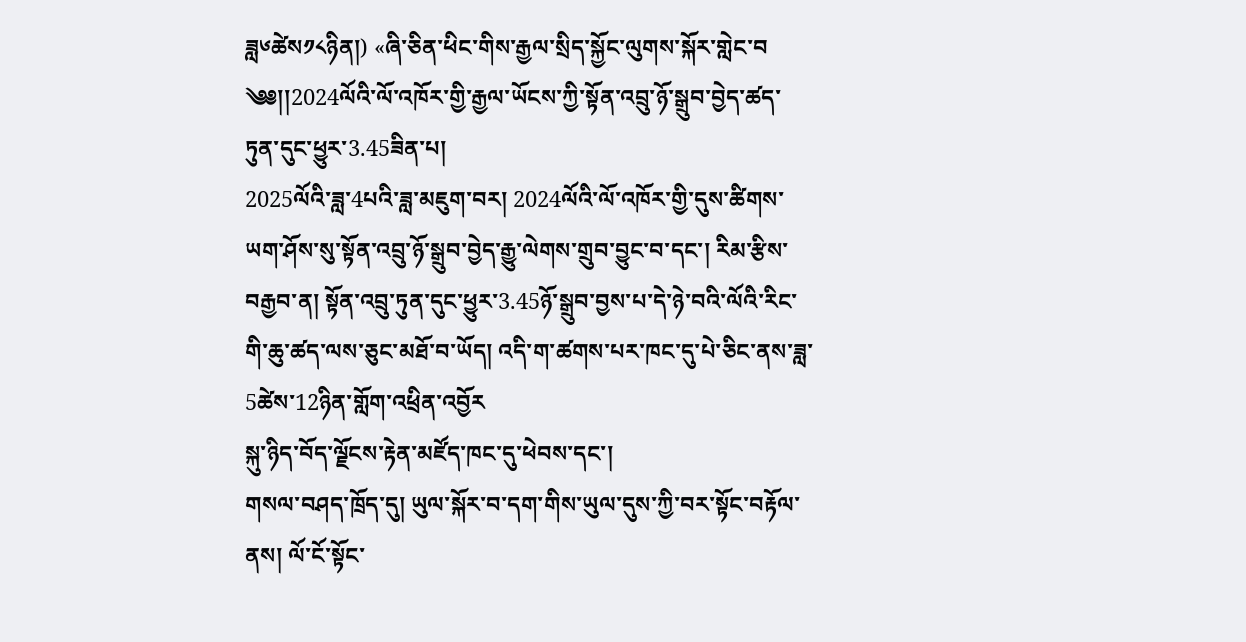ཟླ༦ཚེས༡༨ཉིན།) «ཞི་ཅིན་ཕིང་གིས་རྒྱལ་སྲིད་སྐྱོང་ལུགས་སྐོར་གླེང་བ
༄༅།།2024ལོའི་ལོ་འཁོར་གྱི་རྒྱལ་ཡོངས་ཀྱི་སྟོན་འབྲུ་ཉོ་སྒྲུབ་བྱེད་ཚད་ཏུན་དུང་ཕྱུར་3.45ཟིན་པ།
2025ལོའི་ཟླ་4པའི་ཟླ་མཇུག་བར། 2024ལོའི་ལོ་འཁོར་གྱི་དུས་ཚིགས་ཡག་ཤོས་སུ་སྟོན་འབྲུ་ཉོ་སྒྲུབ་བྱེད་རྒྱུ་ལེགས་གྲུབ་བྱུང་བ་དང་། རིམ་རྩིས་བརྒྱབ་ན། སྟོན་འབྲུ་ཏུན་དུང་ཕྱུར་3.45ཉོ་སྒྲུབ་བྱས་པ་དེ་ཉེ་བའི་ལོའི་རིང་གི་ཆུ་ཚད་ལས་ཅུང་མཐོ་བ་ཡོད། འདི་ག་ཚགས་པར་ཁང་དུ་པེ་ཅིང་ནས་ཟླ་5ཚེས་12ཉིན་གློག་འཕྲིན་འབྱོར
སྐུ་ཉིད་བོད་ལྗོངས་རྟེན་མཛོད་ཁང་དུ་ཕེབས་དང་།
གསལ་བཤད་ཁྲོད་དུ། ཡུལ་སྐོར་བ་དག་གིས་ཡུལ་དུས་ཀྱི་བར་སྟོང་བརྟོལ་ནས། ལོ་ངོ་སྟོང་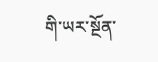གི་ཡར་སྔོན་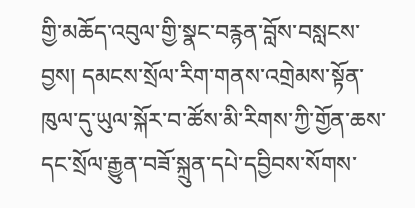གྱི་མཆོད་འབུལ་གྱི་སྣང་བརྙན་བློས་བསླངས་བྱས། དམངས་སྲོལ་རིག་གནས་འགྲེམས་སྟོན་ཁུལ་དུ་ཡུལ་སྐོར་བ་ཚོས་མི་རིགས་ཀྱི་གྱོན་ཆས་དང་སྲོལ་རྒྱུན་བཟོ་སྐྲུན་དཔེ་དབྱིབས་སོགས་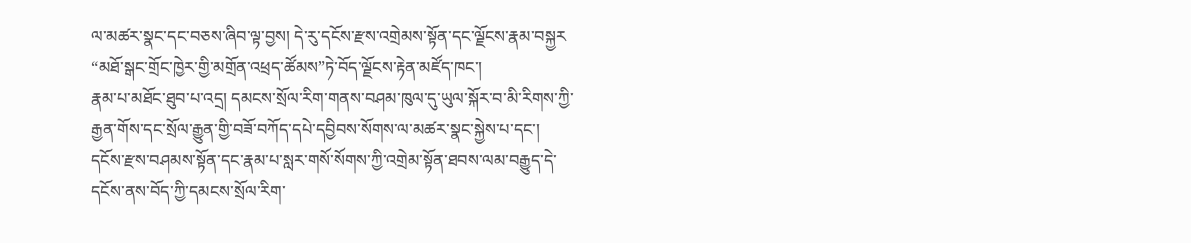ལ་མཚར་སྣང་དང་བཅས་ཞིབ་ལྟ་བྱས། དེ་རུ་དངོས་རྫས་འགྲེམས་སྟོན་དང་ལྗོངས་རྣམ་བསྐྱར
“མཐོ་སྒང་གྲོང་ཁྱེར་གྱི་མགྲོན་འཕྲད་ཚོམས”ཏེ་བོད་ལྗོངས་རྟེན་མཛོད་ཁང་།
རྣམ་པ་མཐོང་ཐུབ་པ་འདྲ། དམངས་སྲོལ་རིག་གནས་བཤམ་ཁུལ་དུ་ཡུལ་སྐོར་བ་མི་རིགས་ཀྱི་རྒྱན་གོས་དང་སྲོལ་རྒྱུན་གྱི་བཟོ་བཀོད་དཔེ་དབྱིབས་སོགས་ལ་མཚར་སྣང་སྐྱེས་པ་དང་། དངོས་རྫས་བཤམས་སྟོན་དང་རྣམ་པ་སླར་གསོ་སོགས་ཀྱི་འགྲེམ་སྟོན་ཐབས་ལམ་བརྒྱུད་དེ་དངོས་ནས་བོད་ཀྱི་དམངས་སྲོལ་རིག་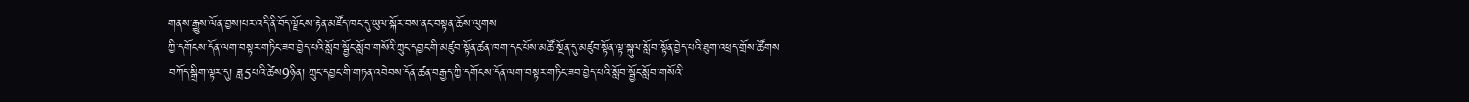གནས་རྒྱུས་ལོན་བྱས།པར་འདི་ནི་བོད་ལྗོངས་རྟེན་མཛོད་ཁང་དུ་ཡུལ་སྐོར་བས་ནང་བསྟན་ཆོས་ལུགས
ཀྱི་དགོངས་དོན་ལག་བསྟར་གཏིང་ཟབ་བྱེད་པའི་སློབ་སྦྱོང་སློབ་གསོའི་ཀྲུང་དབྱང་གི་མཛུབ་སྟོན་ཚན་ཁག་དང་པོས་མཚོ་སྔོན་དུ་མཛུབ་སྟོན་ལྟ་སྐུལ་སློབ་སྟོན་བྱེད་པའི་ཐུག་འཕྲད་གྲོས་ཚོགས
བཀོད་སྒྲིག་ལྟར་དུ། ཟླ5པའི་ཚེས9ཉིན། ཀྲུང་དབྱང་གི་གཏན་འབེབས་དོན་ཚན་བརྒྱད་ཀྱི་དགོངས་དོན་ལག་བསྟར་གཏིང་ཟབ་བྱེད་པའི་སློབ་སྦྱོང་སློབ་གསོའི་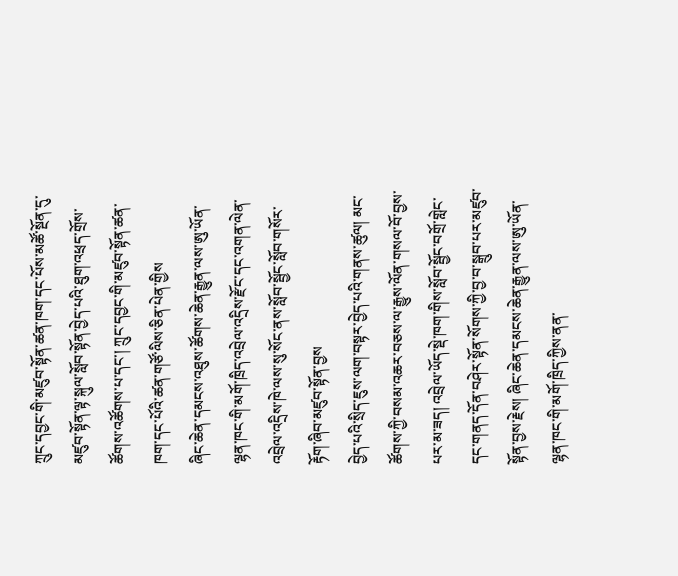ཀྲུང་དབྱང་གི་མཛུབ་སྟོན་ཚན་ཁག་དང་པོས་མཚོ་སྔོན་དུ་མཛུབ་སྟོན་ལྟ་སྐུལ་སློབ་སྟོན་བྱེད་པའི་ཐུག་འཕྲད་གྲོས་ཚོགས་འཚོགས་པ་དང་། ཀྲུང་དབྱང་གི་མཛུབ་སྟོན་ཚན་ཁག་དང་པོའི་ཚན་གཙོ་ལིས་ཅིན་པེན་གྱིས
ཞིང་ཆེན་དམངས་འཐུས་ཚོགས་ཆེན་རྒྱུན་ལས་ཨུ་ཡོན་ལྷན་ཁང་གི་མགོ་ཁྲིད་འབྲེལ་འདྲིས་རྫོང་དང་འགན་ལེན་འབྲེལ་འདྲིས་ཁེ་ལས་སུ་སོང་ནས་སློབ་སྦྱོང་སློབ་གསོར་རྟོག་ཞིབ་མཛུབ་སྟོན་བྱས
བྱེད་པའི་སྲིད་ཇུས་ལག་བསྟར་བྱེད་པའི་གནས་ཚུལ། མང་ཚོགས་ཀྱི་བསམ་འཆར་བཅས་ལ་རྒྱུས་ལོན་གསལ་བོ་བྱས་པར་མ་ཟད། འབྲེལ་ཡོད་སྡེ་ཁག་གིས་སློབ་སྦྱོང་བགྲོ་གླེང་དང་གནད་དོན་བཤེར་སྟོན་སོགས་ཀྱི་བྱ་བ་སྒྲུབ་པར་མཛུབ་སྟོན་བྱས་རྗེས། ཞིང་ཆེན་དམངས་ཆེན་རྒྱུན་ལས་ཨུ་ཡོན་ལྷན་ཁང་གི་མགོ་ཁྲིད་ཀྱིས་ནན་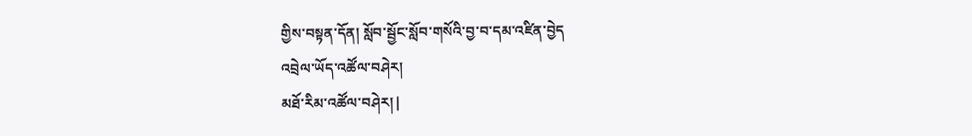གྱིས་བསྟན་དོན། སློབ་སྦྱོང་སློབ་གསོའི་བྱ་བ་དམ་འཛིན་བྱེད
འབྲེལ་ཡོད་འཚོལ་བཤེར།
མཐོ་རིམ་འཚོལ་བཤེར། |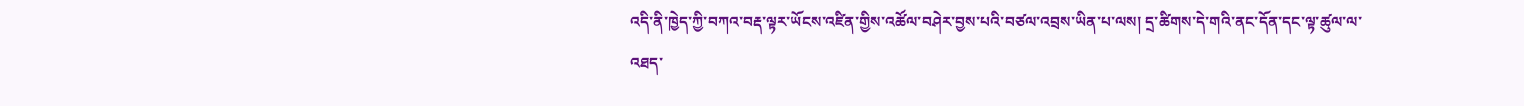འདི་ནི་ཁྱེད་ཀྱི་བཀའ་བརྡ་ལྟར་ཡོངས་འཛིན་གྱིས་འཚོལ་བཤེར་བྱས་པའི་བཙལ་འབྲས་ཡིན་པ་ལས། དྲ་ཚིགས་དེ་གའི་ནང་དོན་དང་ལྟ་ཚུལ་ལ་འཐད་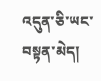འདུན་ཅི་ཡང་བསྟན་མེད།